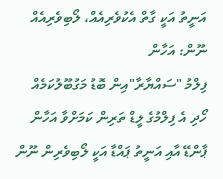އަނީތު އަކީ ގާތް އެކުވެރިއެއް، ލޯބިވެރިއެއް ނޫން: އަހާން
ފިލްމު "ސައްޔާރާ"އިން ބޮޑު މަގުބޫލުކަމެއް ހޯދި އެ ފިލްމުގެ ލީޑް ތަރިން ކަމަށްވާ އަހާން ޕާންޑޭ އާއި އަނީތު ޕައްޑާ އަކީ ލޯބިވެރިން ނޫން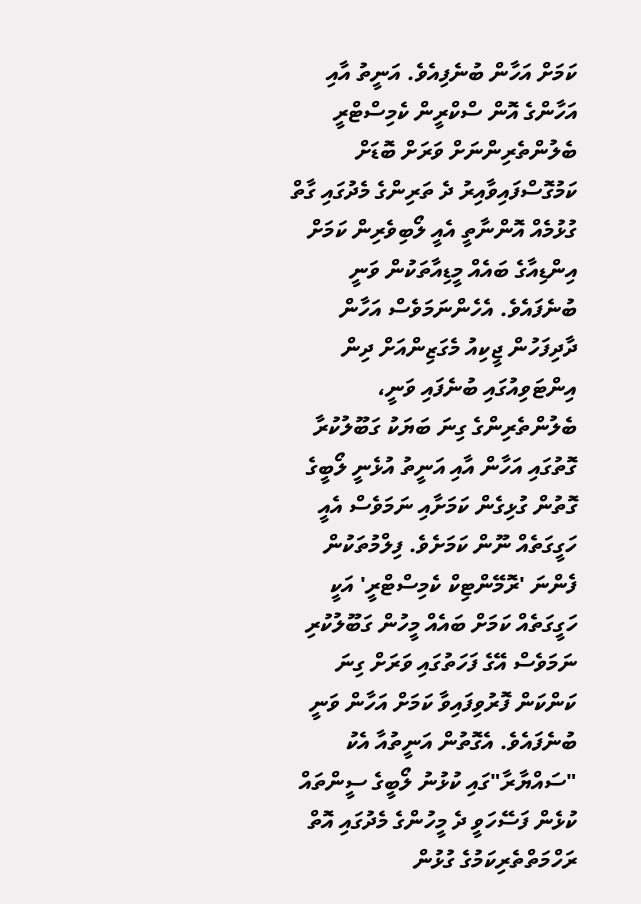ކަމަށް އަހާން ބުނެފިއެވެ. އަނީތު އާއި އަހާންގެ އޮން ސްކްރީން ކެމިސްޓްރީ ބެލުންތެރިންނަށް ވަރަށް ބޮޑަށް ކަމުގޮސްފައިވާއިރު ދެ ތަރިންގެ މެދުގައި ގާތް ގުޅުމެއް އޮންނާތީ އެއީ ލޯބިވެރިން ކަމަށް އިންޑިއާގެ ބައެއް މީޑިއާތަކުން ވަނީ ބުނެފައެވެ. އެހެންނަމަވެސް އަހާން ދާދިފަހުން ޖީކިއު މެގަޒިންއަށް ދިން އިންޓަވިއުގައި ބުނެފައި ވަނީ، ބެލުންތެރިންގެ ގިނަ ބަޔަކު ގަބޫލުކުރާ ގޮތުގައި އަހާން އާއި އަނީތު އުޅެނީ ލޯބީގެ ގޮތުން ގުޅިގެން ކަމަށާއި ނަމަވެސް އެއީ ހަގީގަތެއް ނޫން ކަމަށެވެ. ފިލްމުތަކުން ފެންނަ 'ރޮމޭންޓިކް ކެމިސްޓްރީ' އަކީ ހަގީގަތެއް ކަމަށް ބައެއް މީހުން ގަބޫލުކުރި ނަމަވެސް އޭގެ ފަހަތުގައި ވަރަށް ގިނަ ކަންކަން ފޮރުވިފައިވާ ކަމަށް އަހާން ވަނީ ބުނެފައެވެ. އެގޮތުން އަނީތުއާ އެކު "ސައްޔާރާ"ގައި ކުޅުނު ލޯބީގެ ސީންތައް ކުޅެން ފަސޭހަވީ ދެ މީހުންގެ މެދުގައި އޮތް ރަހްމަތްތެރިކަމުގެ ގުޅުން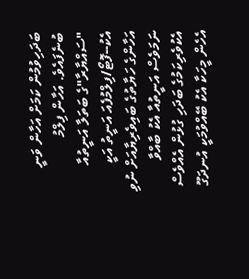ބަދަހިވުމުން ކަމަށް އަހާން ވަނީ ބުނެފައެވެ. އަހާން ފިލްމު "ސައްޔާރާ"ގެ ބަތަލާ އަނީތުއާ އެކު--ފޮޓޯ/ފިލްމުފެއަ އަނީތު އަކީ އަހާންގެ ހަޔާތުގެ ބައިވެރިޔާއަށް ނުވި ނަމަވެސް އަނީތުއާ އެކު ބާއްވާ އެކުވެރިކަމުގެ ބަދަހި ގުޅުން އެއްވެސް އެހެން މީހަކާ އެކު ބޭއްވުމަކީ އުނދަގޫ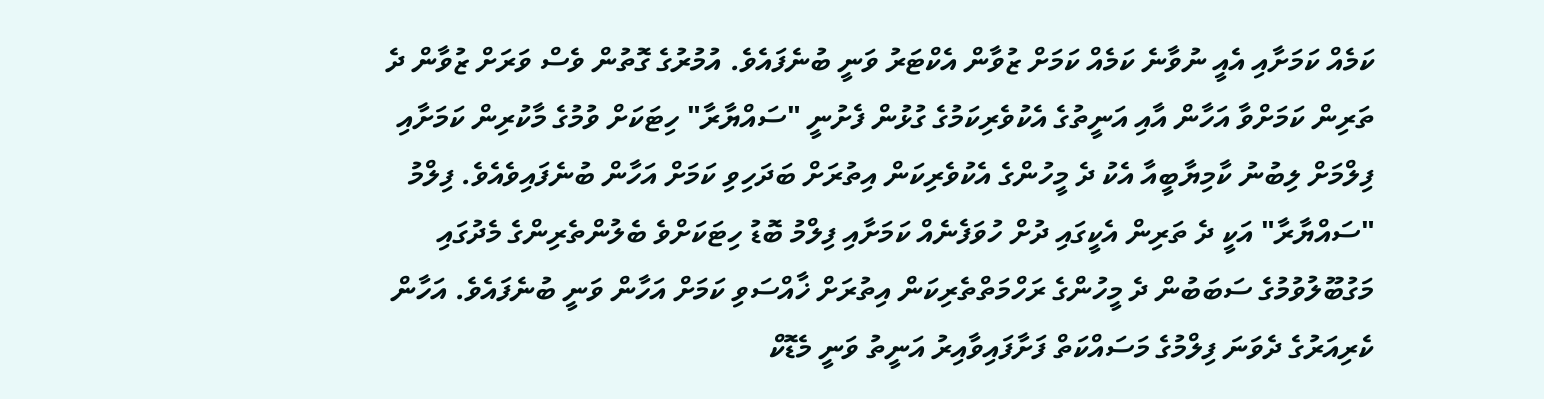ކަމެއް ކަމަށާއި އެއީ ނުވާނެ ކަމެއް ކަމަށް ޒުވާން އެކްޓަރު ވަނީ ބުނެފައެވެ. އުމުރުގެ ގޮތުން ވެސް ވަރަށް ޒުވާން ދެ ތަރިން ކަމަށްވާ އަހާން އާއި އަނީތުގެ އެކުވެރިކަމުގެ ގުޅުން ފެށުނީ "ސައްޔާރާ" ހިޓަކަށް ވުމުގެ މާކުރިން ކަމަށާއި ފިލްމަށް ލިބުނު ކާމިޔާބީއާ އެކު ދެ މީހުންގެ އެކުވެރިކަން އިތުރަށް ބަދަހިވި ކަމަށް އަހާން ބުނެފައިވެއެވެ. ފިލްމު "ސައްޔާރާ" އަކީ ދެ ތަރިން އެކީގައި ދުށް ހުވަފެނެއް ކަމަށާއި ފިލްމު ބޮޑު ހިޓަކަށްވެ ބެލުންތެރިންގެ މެދުގައި މަގުބޫލުވުމުގެ ސަބަބުން ދެ މީހުންގެ ރަހްމަތްތެރިކަން އިތުރަށް ޚާއްސަވި ކަމަށް އަހާން ވަނީ ބުނެފައެވެ. އަހާން ކެރިއަރުގެ ދެވަނަ ފިލްމުގެ މަސައްކަތް ފަށާފައިވާއިރު އަނީތު ވަނީ މެޑޮކް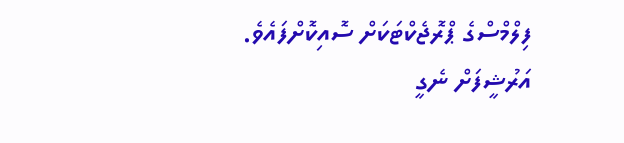ފިލްމްސްގެ ޕްރޮޖެކްޓަކަށް ސޮއިކޮށްފައެވެ.
އަރުޝީފަށް ނެގީ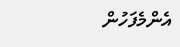އެންމެފަހުން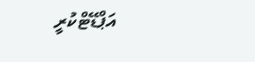އަޕްޑޭޓްކުރީ